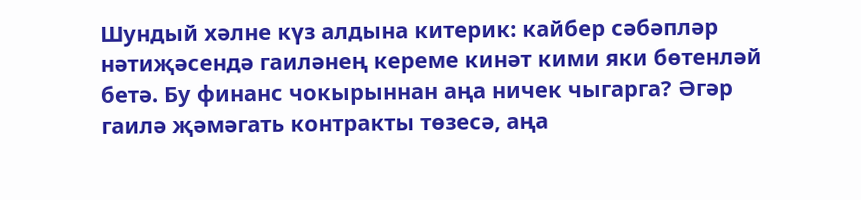Шундый хәлне күз алдына китерик: кайбер сәбәпләр нәтиҗәсендә гаиләнең кереме кинәт кими яки бөтенләй бетә. Бу финанс чокырыннан аңа ничек чыгарга? Әгәр гаилә җәмәгать контракты төзесә, аңа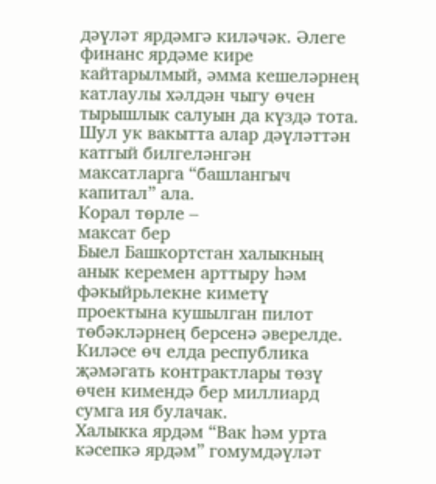дәүләт ярдәмгә киләчәк. Әлеге финанс ярдәме кире кайтарылмый, әмма кешеләрнең катлаулы хәлдән чыгу өчен тырышлык салуын да күздә тота. Шул ук вакытта алар дәүләттән катгый билгеләнгән максатларга “башлангыч капитал” ала.
Корал төрле –
максат бер
Быел Башкортстан халыкның анык керемен арттыру һәм фәкыйрьлекне киметү проектына кушылган пилот төбәкләрнең берсенә әверелде. Киләсе өч елда республика җәмәгать контрактлары төзү өчен кимендә бер миллиард сумга ия булачак.
Халыкка ярдәм “Вак һәм урта кәсепкә ярдәм” гомумдәүләт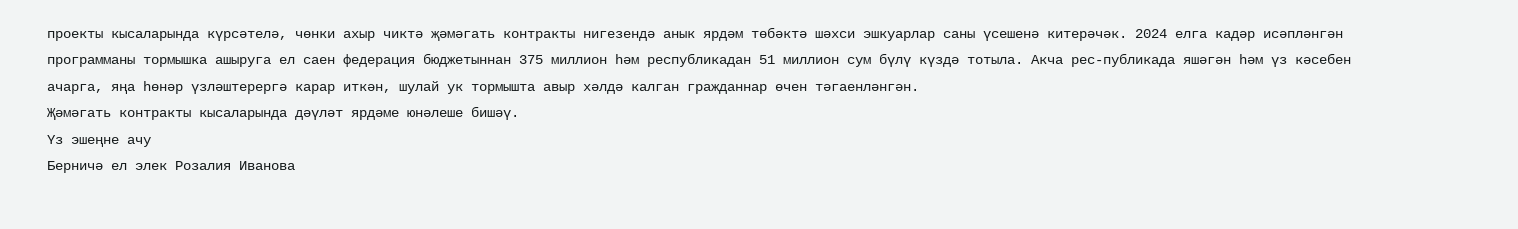проекты кысаларында күрсәтелә, чөнки ахыр чиктә җәмәгать контракты нигезендә анык ярдәм төбәктә шәхси эшкуарлар саны үсешенә китерәчәк. 2024 елга кадәр исәпләнгән программаны тормышка ашыруга ел саен федерация бюджетыннан 375 миллион һәм республикадан 51 миллион сум бүлү күздә тотыла. Акча рес-публикада яшәгән һәм үз кәсебен ачарга, яңа һөнәр үзләштерергә карар иткән, шулай ук тормышта авыр хәлдә калган гражданнар өчен тәгаенләнгән.
Җәмәгать контракты кысаларында дәүләт ярдәме юнәлеше бишәү.
Үз эшеңне ачу
Берничә ел элек Розалия Иванова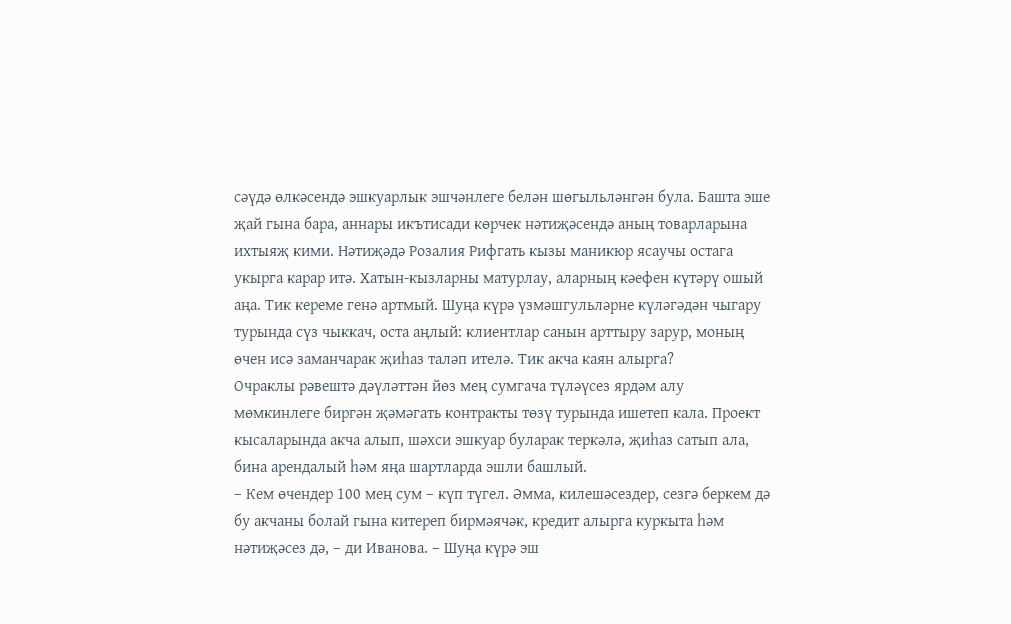сәүдә өлкәсендә эшкуарлык эшчәнлеге белән шөгыльләнгән була. Башта эше җай гына бара, аннары икътисади көрчек нәтиҗәсендә аның товарларына ихтыяҗ кими. Нәтиҗәдә Розалия Рифгать кызы маникюр ясаучы остага укырга карар итә. Хатын-кызларны матурлау, аларның кәефен күтәрү ошый аңа. Тик кереме генә артмый. Шуңа күрә үзмәшгульләрне күләгәдән чыгару турында сүз чыккач, оста аңлый: клиентлар санын арттыру зарур, моның өчен исә заманчарак җиһаз таләп ителә. Тик акча каян алырга?
Очраклы рәвештә дәүләттән йөз мең сумгача түләүсез ярдәм алу мөмкинлеге биргән җәмәгать контракты төзү турында ишетеп кала. Проект кысаларында акча алып, шәхси эшкуар буларак теркәлә, җиһаз сатып ала, бина арендалый һәм яңа шартларда эшли башлый.
– Кем өчендер 100 мең сум – күп түгел. Әмма, килешәсездер, сезгә беркем дә бу акчаны болай гына китереп бирмәячәк, кредит алырга куркыта һәм нәтиҗәсез дә, – ди Иванова. – Шуңа күрә эш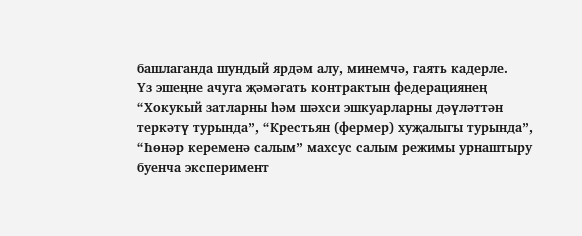башлаганда шундый ярдәм алу, минемчә, гаять кадерле.
Үз эшеңне ачуга җәмәгать контрактын федерациянең “Хокукый затларны һәм шәхси эшкуарларны дәүләттән теркәтү турында”, “Крестьян (фермер) хуҗалыгы турында”, “Һөнәр кеременә салым” махсус салым режимы урнаштыру буенча эксперимент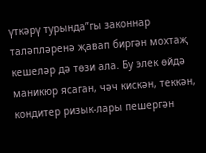үткәрү турында”гы законнар таләпләренә җавап биргән мохтаҗ кешеләр дә төзи ала. Бу элек өйдә маникюр ясаган, чәч кискән, теккән, кондитер ризык-лары пешергән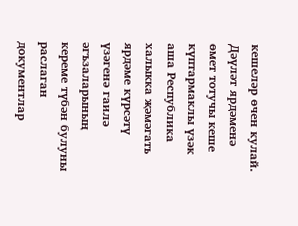кешеләр өчен кулай.
Дәүләт ярдәменә өмет тотучы кеше күптармаклы үзәк аша Республика халыкка җәмәгать ярдәме күрсәтү үзәгенә гаилә әгъзаларының кереме түбән булуны раслаган документлар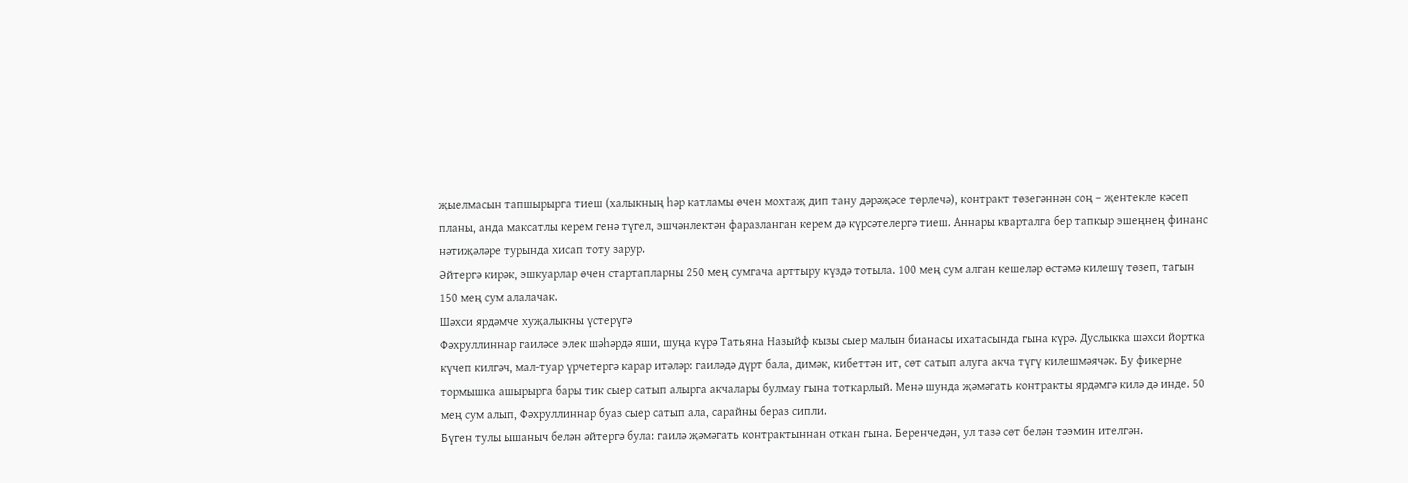җыелмасын тапшырырга тиеш (халыкның һәр катламы өчен мохтаҗ дип тану дәрәҗәсе төрлечә), контракт төзегәннән соң – җентекле кәсеп планы, анда максатлы керем генә түгел, эшчәнлектән фаразланган керем дә күрсәтелергә тиеш. Аннары кварталга бер тапкыр эшеңнең финанс нәтиҗәләре турында хисап тоту зарур.
Әйтергә кирәк, эшкуарлар өчен стартапларны 250 мең сумгача арттыру күздә тотыла. 100 мең сум алган кешеләр өстәмә килешү төзеп, тагын 150 мең сум алалачак.
Шәхси ярдәмче хуҗалыкны үстерүгә
Фәхруллиннар гаиләсе элек шәһәрдә яши, шуңа күрә Татьяна Назыйф кызы сыер малын бианасы ихатасында гына күрә. Дуслыкка шәхси йортка күчеп килгәч, мал-туар үрчетергә карар итәләр: гаиләдә дүрт бала, димәк, кибеттән ит, сөт сатып алуга акча түгү килешмәячәк. Бу фикерне тормышка ашырырга бары тик сыер сатып алырга акчалары булмау гына тоткарлый. Менә шунда җәмәгать контракты ярдәмгә килә дә инде. 50 мең сум алып, Фәхруллиннар буаз сыер сатып ала, сарайны бераз сипли.
Бүген тулы ышаныч белән әйтергә була: гаилә җәмәгать контрактыннан откан гына. Беренчедән, ул тазә сөт белән тәэмин ителгән.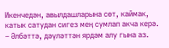Икенчедән, авылдашларына сөт, каймак, катык сатудан сигез мең сумлап акча керә.
– Әлбәттә, дәүләттән ярдәм алу гына аз.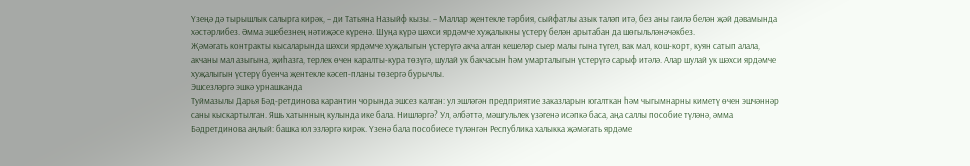Үзеңә дә тырышлык салырга кирәк, – ди Татьяна Назыйф кызы. – Маллар җентекле тәрбия, сыйфатлы азык таләп итә, без аны гаилә белән җәй дәвамында хәстәрлибез. Әмма эшебезнең нәтиҗәсе күренә. Шуңа күрә шәхси ярдәмче хуҗалыкны үстерү белән арытабан да шөгыльләнәчәкбез.
Җәмәгать контракты кысаларында шәхси ярдәмче хуҗалыгын үстерүгә акча алган кешеләр сыер малы гына түгел, вак мал, кош-корт, куян сатып алала, акчаны мал азыгына, җиһазга, терлек өчен каралты-кура төзүгә, шулай ук бакчасын һәм умарталыгын үстерүгә сарыф итәлә. Алар шулай ук шәхси ярдәмче хуҗалыгын үстерү буенча җентекле кәсеп-планы төзергә бурычлы.
Эшсезләргә эшкә урнашканда
Туймазылы Дарья Бәд-ретдинова карантин чорында эшсез калган: ул эшләгән предприятие заказларын югалткан һәм чыгымнарны киметү өчен эшчәннәр саны кыскартылган. Яшь хатынның кулында ике бала. Нишләргә? Ул, әлбәттә, мәшгульлек үзәгенә исәпкә баса, аңа саллы пособие түләнә, әмма Бәдретдинова аңлый: башка юл эзләргә кирәк. Үзенә бала пособиесе түләнгән Республика халыкка җәмәгать ярдәме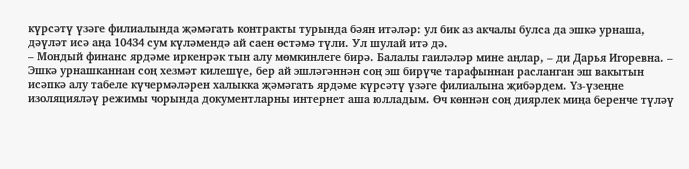күрсәтү үзәге филиалында җәмәгать контракты турында бәян итәләр: ул бик аз акчалы булса да эшкә урнаша, дәүләт исә аңа 10434 сум күләмендә ай саен өстәмә түли. Ул шулай итә дә.
– Мондый финанс ярдәме иркенрәк тын алу мөмкинлеге бирә. Балалы гаиләләр мине аңлар, – ди Дарья Игоревна. – Эшкә урнашканнан соң хезмәт килешүе, бер ай эшләгәннән соң эш бирүче тарафыннан расланган эш вакытын исәпкә алу табеле күчермәләрен халыкка җәмәгать ярдәме күрсәтү үзәге филиалына җибәрдем. Үз-үзеңне изоляцияләү режимы чорында документларны интернет аша юлладым. Өч көннән соң диярлек миңа беренче түләү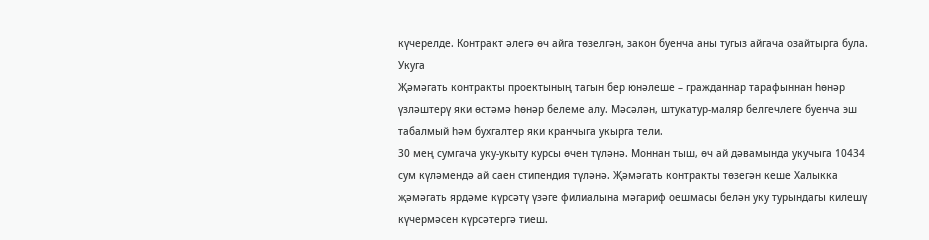күчерелде. Контракт әлегә өч айга төзелгән, закон буенча аны тугыз айгача озайтырга була.
Укуга
Җәмәгать контракты проектының тагын бер юнәлеше – гражданнар тарафыннан һөнәр үзләштерү яки өстәмә һөнәр белеме алу. Мәсәлән, штукатур-маляр белгечлеге буенча эш табалмый һәм бухгалтер яки кранчыга укырга тели.
30 мең сумгача уку-укыту курсы өчен түләнә. Моннан тыш, өч ай дәвамында укучыга 10434 сум күләмендә ай саен стипендия түләнә. Җәмәгать контракты төзегән кеше Халыкка җәмәгать ярдәме күрсәтү үзәге филиалына мәгариф оешмасы белән уку турындагы килешү күчермәсен күрсәтергә тиеш.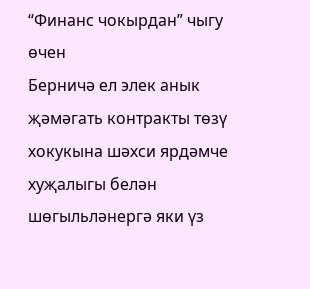“Финанс чокырдан” чыгу өчен
Берничә ел элек анык җәмәгать контракты төзү хокукына шәхси ярдәмче хуҗалыгы белән шөгыльләнергә яки үз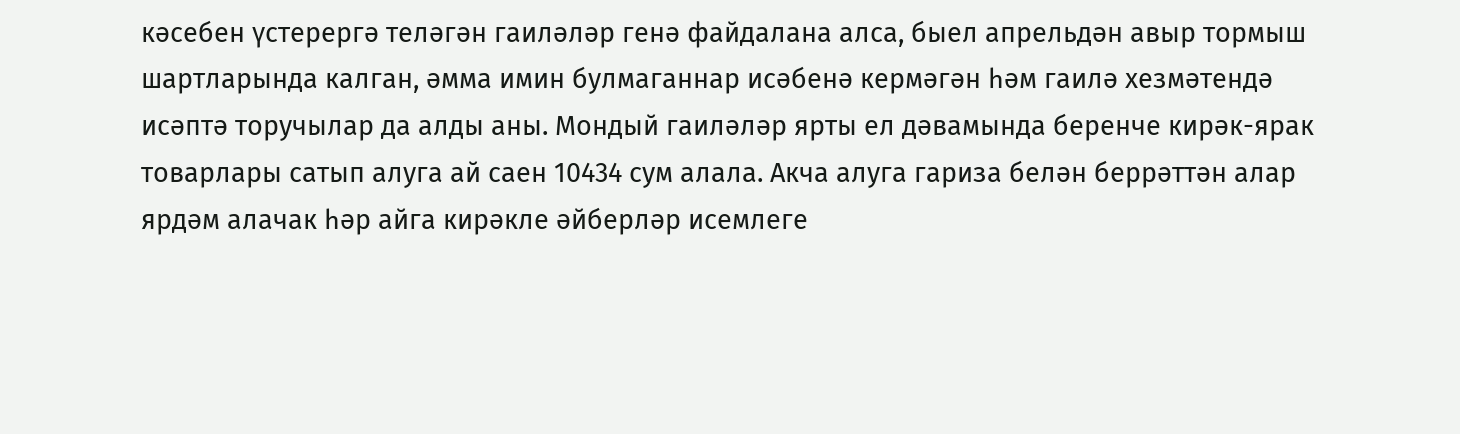кәсебен үстерергә теләгән гаиләләр генә файдалана алса, быел апрельдән авыр тормыш шартларында калган, әмма имин булмаганнар исәбенә кермәгән һәм гаилә хезмәтендә исәптә торучылар да алды аны. Мондый гаиләләр ярты ел дәвамында беренче кирәк-ярак товарлары сатып алуга ай саен 10434 сум алала. Акча алуга гариза белән беррәттән алар ярдәм алачак һәр айга кирәкле әйберләр исемлеге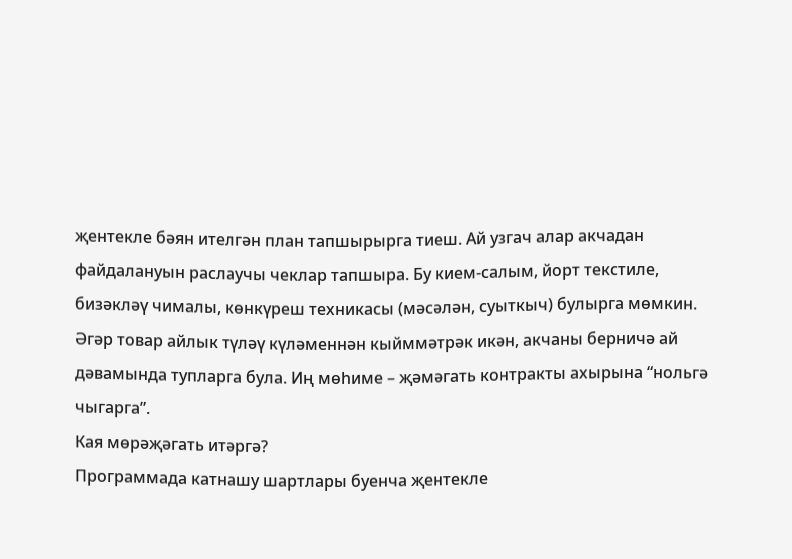җентекле бәян ителгән план тапшырырга тиеш. Ай узгач алар акчадан файдалануын раслаучы чеклар тапшыра. Бу кием-салым, йорт текстиле, бизәкләү чималы, көнкүреш техникасы (мәсәлән, суыткыч) булырга мөмкин. Әгәр товар айлык түләү күләменнән кыйммәтрәк икән, акчаны берничә ай дәвамында тупларга була. Иң мөһиме – җәмәгать контракты ахырына “нольгә чыгарга”.
Кая мөрәҗәгать итәргә?
Программада катнашу шартлары буенча җентекле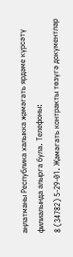аңлатманы Республика халыкка җәмәгать ярдәме күрсәтү филиалында алырга була. Телефоны:
8 (34782) 5-29-01. Җәмәгать контракты төзүгә документлар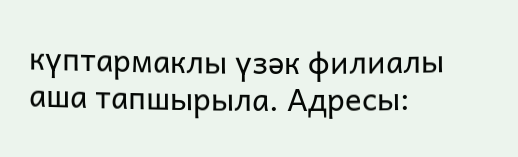күптармаклы үзәк филиалы аша тапшырыла. Адресы: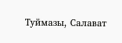Туймазы, Салават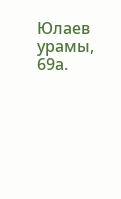Юлаев урамы, 69а.